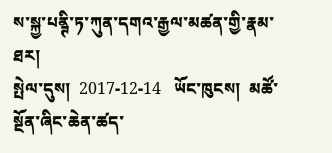ས་སྐྱ་པནྚི་ཏ་ཀུན་དགའ་རྒྱལ་མཚན་གྱི་རྣམ་ཐར།
སྤེལ་དུས།  2017-12-14   ཡོང་ཁུངས།  མཚོ་སྔོན་ཞིང་ཆེན་ཚད་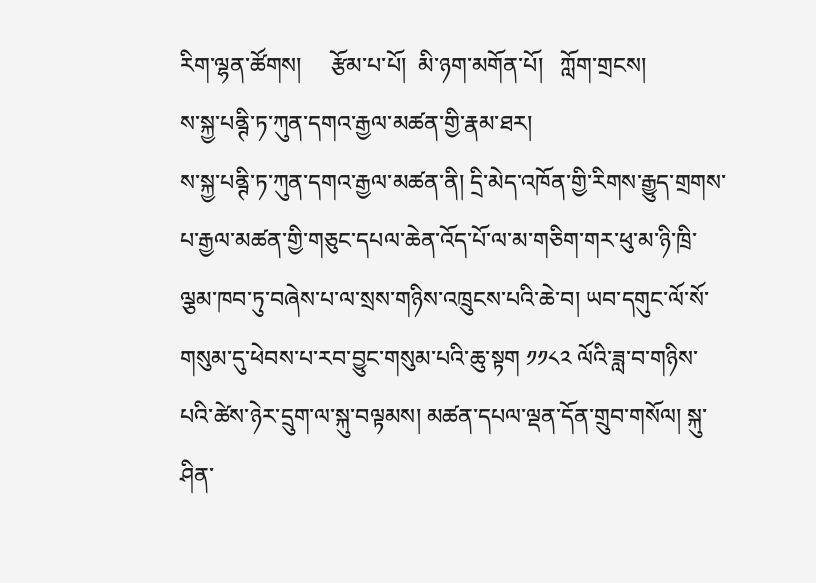རིག་ལྷན་ཚོགས།     རྩོམ་པ་པོ།  མི་ཉག་མགོན་པོ།   ཀློག་གྲངས།
ས་སྐྱ་པནྚི་ཏ་ཀུན་དགའ་རྒྱལ་མཚན་གྱི་རྣམ་ཐར།
ས་སྐྱ་པནྚི་ཏ་ཀུན་དགའ་རྒྱལ་མཚན་ནི། དྲི་མེད་འཁོན་གྱི་རིགས་རྒྱུད་གྲགས་པ་རྒྱལ་མཚན་གྱི་གཅུང་དཔལ་ཆེན་འོད་པོ་ལ་མ་གཅིག་གར་ཕུ་མ་ཉི་ཁྲི་ལྕམ་ཁབ་ཏུ་བཞེས་པ་ལ་སྲས་གཉིས་འཁྲུངས་པའི་ཆེ་བ། ཡབ་དགུང་ལོ་སོ་གསུམ་དུ་ཕེབས་པ་རབ་བྱུང་གསུམ་པའི་ཆུ་སྟག ༡༡༨༢ ལོའི་ཟླ་བ་གཉིས་པའི་ཚེས་ཉེར་དྲུག་ལ་སྐུ་བལྟམས། མཚན་དཔལ་ལྡན་དོན་གྲུབ་གསོལ། སྐུ་ཤིན་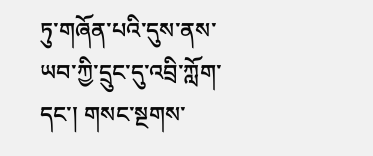ཏུ་གཞོན་པའི་དུས་ནས་ཡབ་ཀྱི་དྲུང་དུ་འབྲི་ཀློག་དང་། གསང་སྔགས་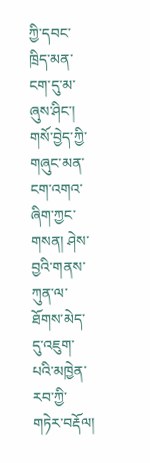ཀྱི་དབང་ཁྲིད་མན་ངག་དུ་མ་ཞུས་ཤིང་། གསོ་བྱེད་ཀྱི་གཞུང་མན་ངག་འགའ་ཞིག་ཀྱང་གསན། ཤེས་བྱའི་གནས་ཀུན་ལ་ཐོགས་མེད་དུ་འཇུག་པའི་མཁྱེན་རབ་ཀྱི་གཏེར་བརྡོལ།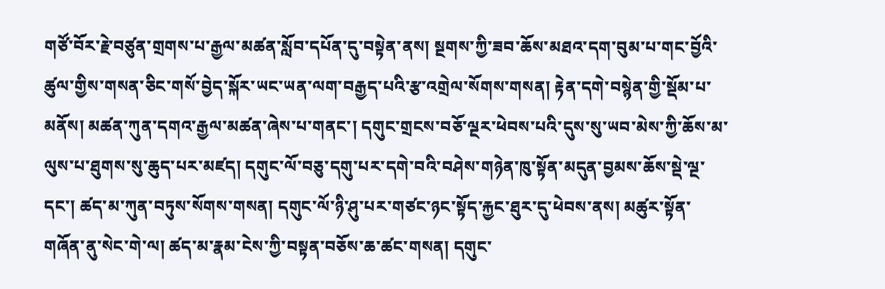གཙོ་བོར་རྗེ་བཙུན་གྲགས་པ་རྒྱལ་མཚན་སློབ་དཔོན་དུ་བསྟེན་ནས། སྔགས་ཀྱི་ཟབ་ཆོས་མཐའ་དག་བུམ་པ་གང་བྱོའི་ཚུལ་གྱིས་གསན་ཅིང་གསོ་བྱེད་སྐོར་ཡང་ཡན་ལག་བརྒྱད་པའི་རྩ་འགྲེལ་སོགས་གསན། རྟེན་དགེ་བསྙེན་གྱི་སྡོམ་པ་མནོས། མཚན་ཀུན་དགའ་རྒྱལ་མཚན་ཞེས་པ་གནང་། དགུང་གྲངས་བཅོ་ལྔར་ཕེབས་པའི་དུས་སུ་ཡབ་མེས་ཀྱི་ཆོས་མ་ལུས་པ་ཐུགས་སུ་ཆུད་པར་མཛད། དགུང་ལོ་བཅུ་དགུ་པར་དགེ་བའི་བཤེས་གཉེན་ཁུ་སྟོན་མདུན་བྱམས་ཆོས་སྡེ་ལྔ་དང་། ཚད་མ་ཀུན་བཏུས་སོགས་གསན། དགུང་ལོ་ཉི་ཤུ་པར་གཙང་ཉང་སྟོད་རྐྱང་ཐུར་དུ་ཕེབས་ནས། མཚུར་སྟོན་གཞོན་ནུ་སེང་གེ་ལ། ཚད་མ་རྣམ་ངེས་ཀྱི་བསྟན་བཅོས་ཆ་ཚང་གསན། དགུང་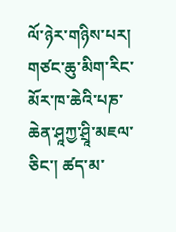ལོ་ཉེར་གཉིས་པར། གཙང་ཆུ་མིག་རིང་མོར་ཁ་ཆེའི་པཎ་ཆེན་ཤཱཀྱ་ཤྲཱི་མཇལ་ཅིང་། ཚད་མ་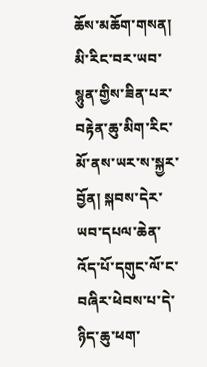ཆོས་མཆོག་གསན། མི་རིང་བར་ཡབ་སྙུན་གྱིས་ཟིན་པར་བརྟེན་ཆུ་མིག་རིང་མོ་ནས་ཡར་ས་སྐྱར་བྱོན། སྐབས་དེར་ཡབ་དཔལ་ཆེན་འོད་པོ་དགུང་ལོ་ང་བཞིར་ཕེབས་པ་དེ་ཉིད་ཆུ་ཕག་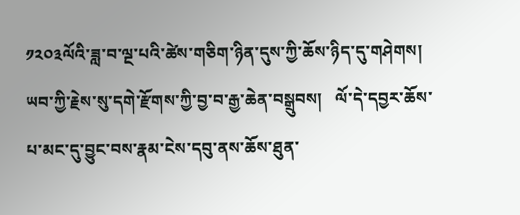༡༢༠༣ལོའི་ཟླ་བ་ལྔ་པའི་ཚེས་གཅིག་ཉིན་དུས་ཀྱི་ཆོས་ཉིད་དུ་གཤེགས། ཡབ་ཀྱི་རྗེས་སུ་དགེ་རྫོགས་ཀྱི་བྱ་བ་རྒྱ་ཆེན་བསྒྲུབས།   ལོ་དེ་དབྱར་ཆོས་པ་མང་དུ་བྱུང་བས་རྣམ་ངེས་དབུ་ནས་ཆོས་ཐུན་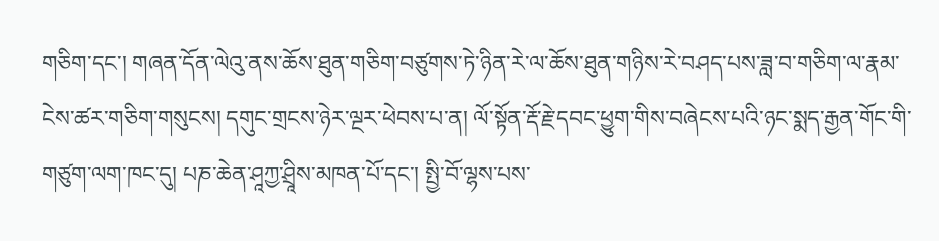གཅིག་དང་། གཞན་དོན་ལེའུ་ནས་ཆོས་ཐུན་གཅིག་བཙུགས་ཏེ་ཉིན་རེ་ལ་ཆོས་ཐུན་གཉིས་རེ་བཤད་པས་ཟླ་བ་གཅིག་ལ་རྣམ་ངེས་ཚར་གཅིག་གསུངས། དགུང་གྲངས་ཉེར་ལྔར་ཕེབས་པ་ན། ལོ་སྟོན་རྡོ་རྗེ་དབང་ཕྱུག་གིས་བཞེངས་པའི་ཉང་སྨད་རྒྱན་གོང་གི་གཙུག་ལག་ཁང་དུ། པཎ་ཆེན་ཤཱཀྱ་ཤྲཱིས་མཁན་པོ་དང་། སྤྱི་བོ་ལྷས་པས་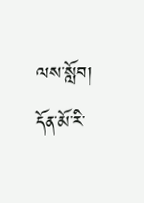ལས་སློབ། དོན་མོ་རི་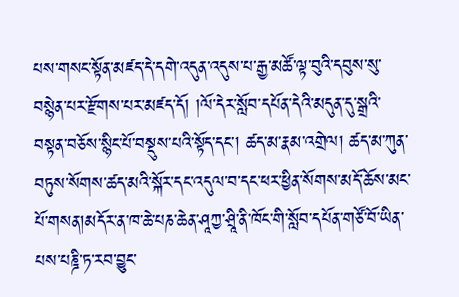པས་གསང་སྟོན་མཛད་དེ་དགེ་འདུན་འདུས་པ་རྒྱ་མཚོ་ལྟ་བུའི་དབུས་སུ་བསྙེན་པར་རྫོགས་པར་མཛད་དོ། །ལོ་དེར་སློབ་དཔོན་དེའི་མདུན་དུ་སྒྲའི་བསྟན་བཅོས་སྙིང་པོ་བསྡུས་པའི་སྟོད་དང་། ཚད་མ་རྣམ་འགྲེལ། ཚད་མ་ཀུན་བཏུས་སོགས་ཚད་མའི་སྐོར་དང་འདུལ་བ་དང་ཕར་ཕྱིན་སོགས་མདོ་ཆོས་མང་པོ་གསན།མདོར་ན་ཁ་ཆེ་པཎ་ཆེན་ཤཱཀྱ་ཤྲཱི་ནི་ཁོང་གི་སློབ་དཔོན་གཙོ་བོ་ཡིན་པས་པཎྜི་ཏ་རབ་བྱུང་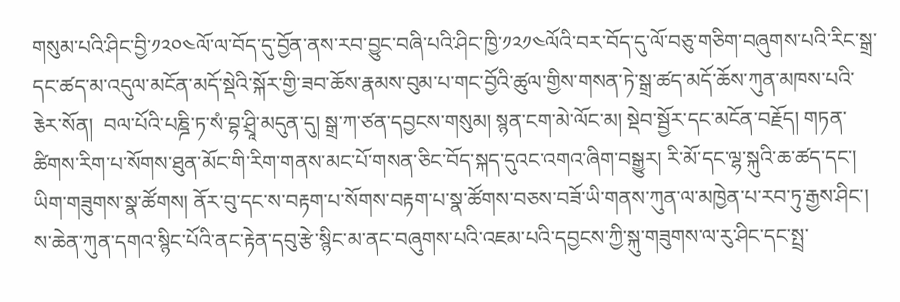གསུམ་པའི་ཤིང་བྱི་༡༢༠༤ལོ་ལ་བོད་དུ་བྱོན་ནས་རབ་བྱུང་བཞི་པའི་ཤིང་ཁྱི་༡༢༡༤ལོའི་བར་བོད་དུ་ལོ་བཅུ་གཅིག་བཞུགས་པའི་རིང་སྒྲ་དང་ཚད་མ་འདུལ་མངོན་མདོ་སྡེའི་སྐོར་གྱི་ཟབ་ཆོས་རྣམས་བུམ་པ་གང་བྱོའི་ཚུལ་གྱིས་གསན་ཏེ་སྒྲ་ཚད་མདོ་ཆོས་ཀུན་མཁས་པའི་རྕེར་སོན།  བལ་པོའི་པཎྜི་ཏ་སཾ་བྷ་ཤྲཱི་མདུན་དུ། སྒྲ་ཀ་ཙན་དབྱངས་གསུམ། སྙན་ངག་མེ་ལོང་མ། སྡེབ་སྦྱོར་དང་མངོན་བརྗོད། གཏན་ཚིགས་རིག་པ་སོགས་ཐུན་མོང་གི་རིག་གནས་མང་པོ་གསན་ཅིང་བོད་སྐད་དུའང་འགའ་ཞིག་བསྒྱུར། རི་མོ་དང་ལྷ་སྐུའི་ཆ་ཚད་དང་། ཡིག་གཟུགས་སྣ་ཚོགས། ནོར་བུ་དང་ས་བརྟག་པ་སོགས་བརྟག་པ་སྣ་ཚོགས་བཅས་བཟོ་ཡི་གནས་ཀུན་ལ་མཁྱེན་པ་རབ་ཏུ་རྒྱས་ཤིང་། ས་ཆེན་ཀུན་དགའ་སྙིང་པོའི་ནང་རྟེན་དབུ་རྩེ་སྙིང་མ་ནང་བཞུགས་པའི་འཇམ་པའི་དབྱངས་ཀྱི་སྐུ་གཟུགས་ལ་རུ་ཤིང་དང་སྤྲ་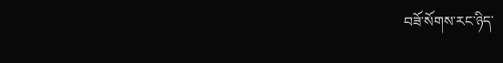བཟོ་སོགས་རང་ཉིད་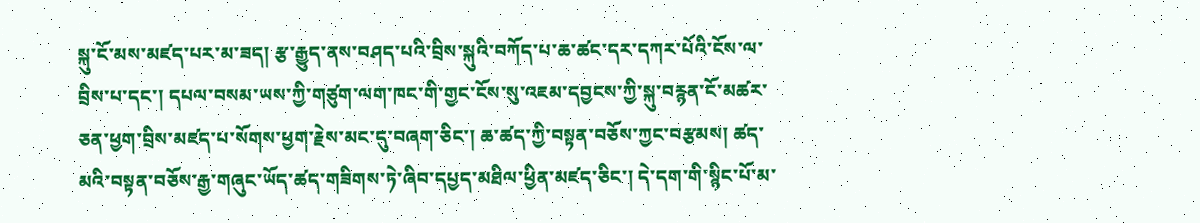སྐུ་ངོ་མས་མཛད་པར་མ་ཟད། རྩ་རྒྱུད་ནས་བཤད་པའི་བྲིས་སྐུའི་བཀོད་པ་ཆ་ཚང་དར་དཀར་པོའི་ངོས་ལ་བྲིས་པ་དང་། དཔལ་བསམ་ཡས་ཀྱི་གཙུག་ལག་ཁང་གི་གྱང་ངོས་སུ་འཇམ་དབྱངས་ཀྱི་སྐུ་བརྙན་ངོ་མཚར་ཅན་ཕྱག་བྲིས་མཛད་པ་སོགས་ཕྱག་རྗེས་མང་དུ་བཞག་ཅིང་། ཆ་ཚད་ཀྱི་བསྟན་བཅོས་ཀྱང་བརྩམས། ཚད་མའི་བསྟན་བཅོས་རྒྱ་གཞུང་ཡོད་ཚད་གཟིགས་ཏེ་ཞིབ་དཔྱད་མཐིལ་ཕྱིན་མཛད་ཅིང་། དེ་དག་གི་སྙིང་པོ་མ་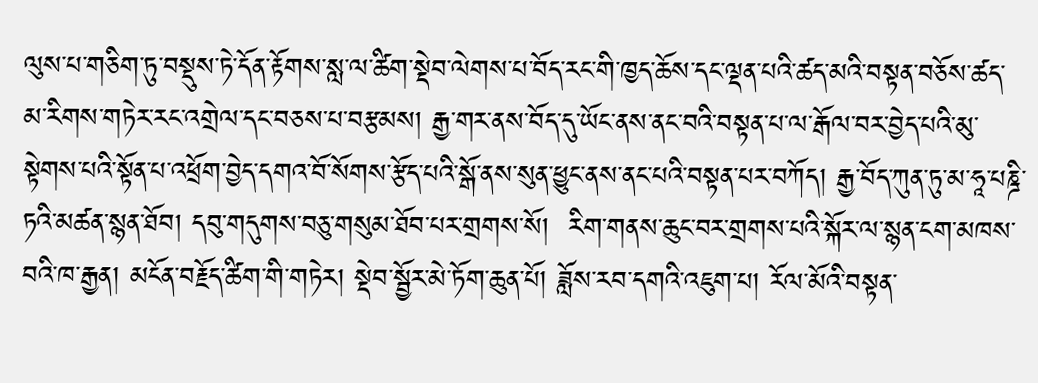ལུས་པ་གཅིག་ཏུ་བསྡུས་ཏེ་དོན་རྟོགས་སླ་ལ་ཚིག་སྡེབ་ལེགས་པ་བོད་རང་གི་ཁྱད་ཆོས་དང་ལྡན་པའི་ཚད་མའི་བསྟན་བཅོས་ཚད་མ་རིགས་གཏེར་རང་འགྲེལ་དང་བཅས་པ་བརྩམས། རྒྱ་གར་ནས་བོད་དུ་ཡོང་ནས་ནང་བའི་བསྟན་པ་ལ་རྒོལ་བར་བྱེད་པའི་མུ་སྟེགས་པའི་སྟོན་པ་འཕྲོག་བྱེད་དགའ་བོ་སོགས་རྩོད་པའི་སྒོ་ནས་སུན་ཕྱུང་ནས་ནང་པའི་བསྟན་པར་བཀོད། རྒྱ་བོད་ཀུན་ཏུ་མ་ཧཱ་པཎྜི་ཏའི་མཚན་སྙན་ཐོབ། དབུ་གདུགས་བཅུ་གསུམ་ཐོབ་པར་གྲགས་སོ།  རིག་གནས་ཆུང་བར་གྲགས་པའི་སྐོར་ལ་སྙན་ངག་མཁས་བའི་ཁ་རྒྱན། མངོན་བརྗོད་ཚིག་གི་གཏེར། སྡེབ་སྦྱོར་མེ་ཏོག་ཆུན་པོ། ཟློས་རབ་དགའི་འཇུག་པ། རོལ་མོའི་བསྟན་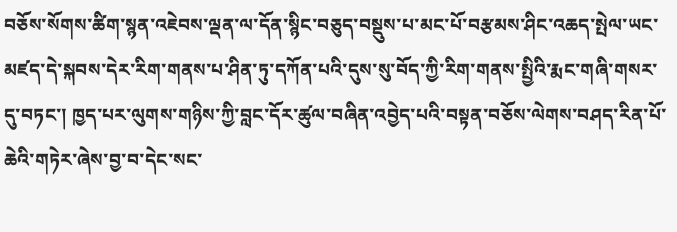བཅོས་སོགས་ཚིག་སྙན་འཇེབས་ལྡན་ལ་དོན་སྙིང་བཅུད་བསྡུས་པ་མང་པོ་བརྩམས་ཤིང་འཆད་སྤེལ་ཡང་མཛད་དེ་སྐབས་དེར་རིག་གནས་པ་ཤིན་ཏུ་དཀོན་པའི་དུས་སུ་བོད་ཀྱི་རིག་གནས་སྤྱིའི་རྨང་གཞི་གསར་དུ་བཏང་། ཁྱད་པར་ལུགས་གཉིས་ཀྱི་བླང་དོར་ཚུལ་བཞིན་འབྱེད་པའི་བསྟན་བཅོས་ལེགས་བཤད་རིན་པོ་ཆེའི་གཏེར་ཞེས་བྱ་བ་དེང་སང་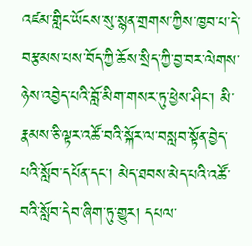འཛམ་གླིང་ཡོངས་སུ་སྙན་གྲགས་ཀྱིས་ཁྱབ་པ་དེ་བརྩམས་པས་བོད་ཀྱི་ཆོས་སྲིད་ཀྱི་བྱ་བར་ལེགས་ཉེས་འབྱེད་པའི་བློ་མིག་གསར་ཏུ་ཕྱེས་ཤིང་། མི་རྣམས་ཅི་ལྟར་འཚོ་བའི་སྐོར་ལ་བསླབ་སྟོན་བྱེད་པའི་སློབ་དཔོན་དང་། མེད་ཐབས་མེད་པའི་འཚོ་བའི་སློབ་དེབ་ཞིག་ཏུ་གྱུར། དཔལ་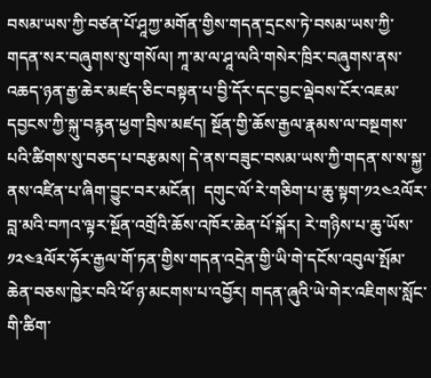བསམ་ཡས་ཀྱི་བཙན་པོ་ཤཱཀྱ་མགོན་གྱིས་གདན་དྲངས་ཏེ་བསམ་ཡས་ཀྱི་གདན་སར་བཞུགས་སུ་གསོལ། ཀཱ་མ་ལ་ཤཱ་ལའི་གསེར་ཁྲིར་བཞུགས་ནས་འཆད་ཉན་རྒྱ་ཆེར་མཛད་ཅིང་བསྟན་པ་བྱི་དོར་དང་བྱང་ལྡེབས་ངོར་འཇམ་དབྱངས་ཀྱི་སྐུ་བརྙན་ཕྱག་བྲིས་མཛད། སྔོན་གྱི་ཆོས་རྒྱལ་རྣམས་ལ་བསྔགས་པའི་ཚིགས་སུ་བཅད་པ་བརྩམས། དེ་ནས་བཟུང་བསམ་ཡས་ཀྱི་གདན་ས་ས་སྐྱ་ནས་འཛིན་པ་ཞིག་བྱུང་བར་མངོན།  དགུང་ལོ་རེ་གཅིག་པ་ཆུ་སྟག་༡༢༤༢ལོར་བླ་མའི་བཀའ་ལྟར་སྔོན་འགྲོའི་ཆོས་འཁོར་ཆེན་པོ་སྐོར། རེ་གཉིས་པ་ཆུ་ཡོས་༡༢༤༣ལོར་ཧོར་རྒྱལ་གོ་ཏན་གྱིས་གདན་འདྲེན་གྱི་ཡི་གེ་དངོས་འབུལ་སྤོམ་ཆེན་བཅས་ཁྱེར་བའི་ཕོ་ཉ་མངགས་པ་འབྱོར། གདན་ཞུའི་ཡེ་གེར་འཇིགས་སློང་གི་ཚིག་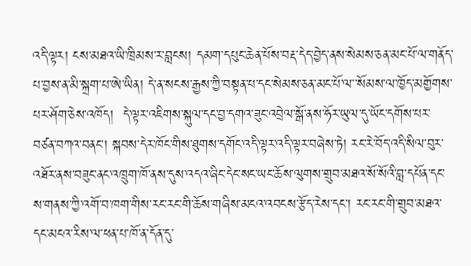འདི་ལྟར། ངས་མཐའ་ཡི་ཁྲིམས་ར་བླངས། དམག་དཔུང་ཆེན་པོས་བརྡ་དེད་བྱེད་ནས་སེམས་ཅན་མང་པོ་ལ་གནོད་པ་བྱས་ན་མི་སྐྲག་པ་ཨེ་ཡིན། དེ་ན་སངས་རྒྱས་ཀྱི་བསྟན་པ་དང་སེམས་ཅན་མང་པོ་ལ་་སོམས་ལ་ཁྱོད་མགྱོགས་པར་ཤོག་ཅེས་འཁོད།  དེ་ལྟར་འཇིགས་སྐུལ་དང་བྱ་དགའ་ཟུང་འབྲེལ་སྒོ་ནས་ཧོར་ཡུལ་དུ་ཡོང་དགོས་པར་བཙན་བཀའ་བནང་། སྐབས་དེར་ཁོང་གིས་ཐུགས་དགོང་འདི་ལྟར་འདི་ལྟར་བཞེས་ཏེ། རང་རེ་བོད་འདི་སིལ་བུར་འཐོར་ནས་བཟུང་ནང་འཁྲུག་ཁོ་ནས་དུས་འདའ་ཞིང་དེང་སང་ཡང་ཆོས་ལུགས་གྲུབ་མཐའ་སོ་སོའི་བླ་དཔོན་དང་ས་གནས་ཀྱི་འགོ་བ་ཁག་གིས་རང་རང་གི་ཆོས་གཞིས་མངའ་འབངས་རྩོད་རེས་དང་། རང་རང་གི་གྲུབ་མཐའ་དང་མངའ་རིས་ལ་ཕན་པ་ཁོ་ན་དོན་དུ་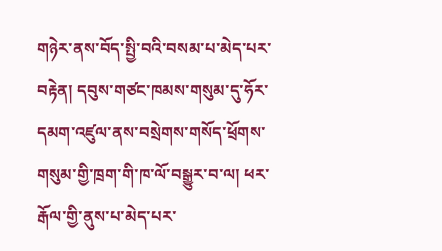གཉེར་ནས་བོད་སྤྱི་བའི་བསམ་པ་མེད་པར་བརྟེན། དབུས་གཙང་ཁམས་གསུམ་དུ་ཧོར་དམག་འཛུལ་ནས་བསྲེགས་གསོད་ཕྲོགས་གསུམ་གྱི་ཁྲག་གི་ཁ་ལོ་བསྒྱུར་བ་ལ། ཕར་རྒོལ་གྱི་ནུས་པ་མེད་པར་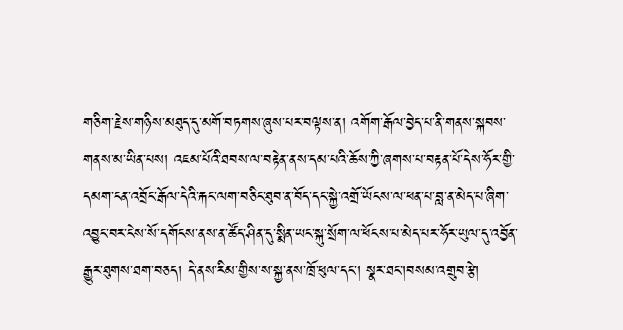གཅིག་རྗེས་གཉིས་མཐུད་དུ་མགོ་བཏགས་ཞུས་པར་བལྟས་ན། འགོག་རྒོལ་བྱེད་པ་ནི་གནས་སྐབས་གནས་མ་ཡིན་པས། འཇམ་པོའི་ཐབས་ལ་བརྟེན་ནས་དམ་པའི་ཆོས་ཀྱི་ཞགས་པ་བརྟན་པོ་དེས་ཧོར་གྱི་དམག་ངན་འབྲོང་རྒོལ་དེའི་རྐང་ལག་བཅིང་ཐུབ་ན་བོད་དང་སྐྱེ་འགྲོ་ཡོངས་ལ་ཕན་པ་བླ་ན་མེད་པ་ཞིག་འབྱུང་བར་ངེས་སོ་དགོངས་ནས་ན་ཚོད་ཤིན་དུ་སྨིན་ཡང་སྐུ་སྲོག་ལ་ཕོངས་པ་མེད་པར་ཧོར་ཡུལ་དུ་འབྱོན་རྒྱུར་ཐུགས་ཐག་བཅད། དེ་ནས་རིམ་གྱིས་ས་སྐྱ་ནས་ཁྲོ་ཕུལ་དང་། སྣར་ཐང་།བསམ་འགྲུབ་རྩེ།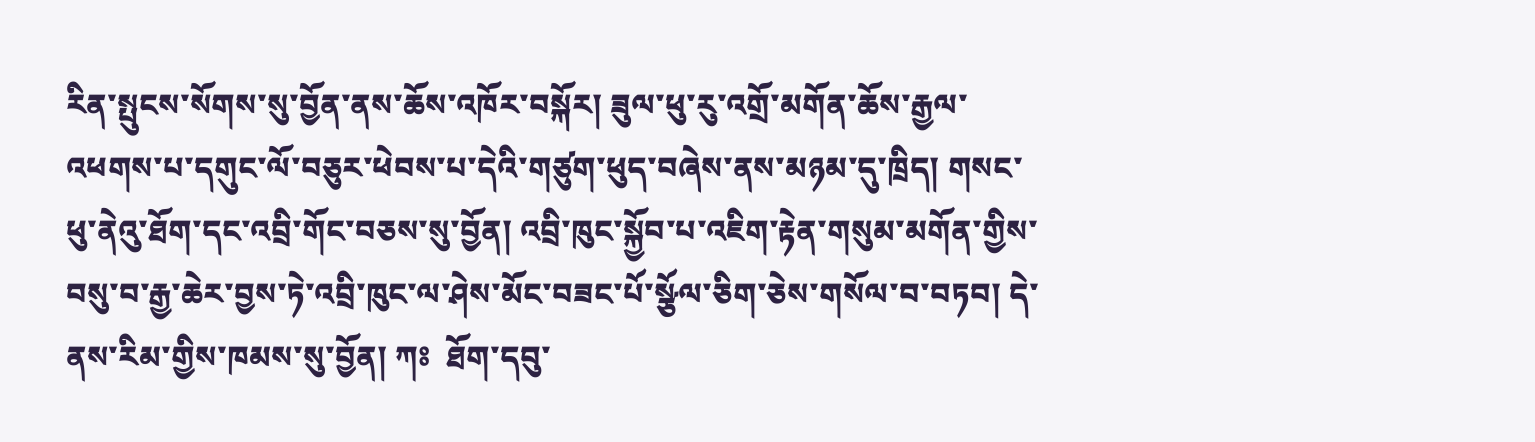རིན་སྤུངས་སོགས་སུ་བྱོན་ནས་ཆོས་འཁོར་བསྐོར། ཟུལ་ཕུ་རུ་འགྲོ་མགོན་ཆོས་རྒྱལ་འཕགས་པ་དགུང་ལོ་བཅུར་ཕེབས་པ་དེའི་གཙུག་ཕུད་བཞེས་ནས་མཉམ་དུ་ཁྲིད། གསང་ཕུ་ནེའུ་ཐོག་དང་འབྲི་གོང་བཅས་སུ་བྱོན། འབྲི་ཁུང་སྐྱོབ་པ་འཇིག་རྟེན་གསུམ་མགོན་གྱིས་བསུ་བ་རྒྱ་ཆེར་བྱས་ཏེ་འབྲི་ཁུང་ལ་ཤེས་མོང་བཟང་པོ་སྩོལ་ཅིག་ཅེས་གསོལ་བ་བཏབ། དེ་ནས་རིམ་གྱིས་ཁམས་སུ་བྱོན། ཀཿ  ཐོག་དབུ་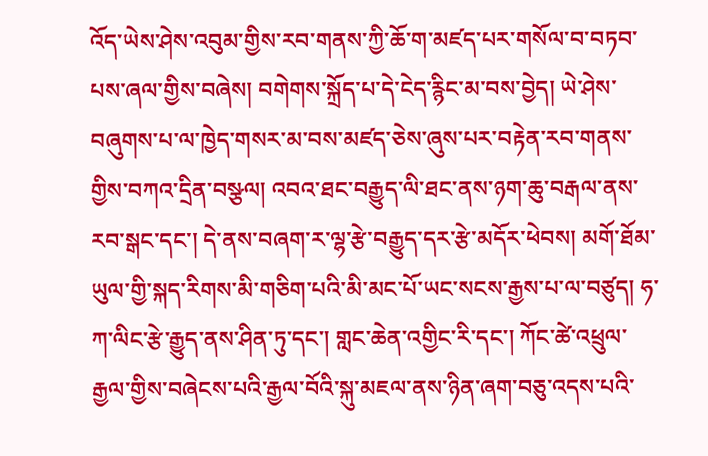འོད་ཡེས་ཤེས་འབུམ་གྱིས་རབ་གནས་ཀྱི་ཆོ་ག་མཛད་པར་གསོལ་བ་བཏབ་པས་ཞལ་གྱིས་བཞེས། བགེགས་སྐྲོད་པ་དེ་ངེད་རྙིང་མ་བས་བྱེད། ཡེ་ཤེས་བཞུགས་པ་ལ་ཁྱེད་གསར་མ་བས་མཛད་ཅེས་ཞུས་པར་བརྟེན་རབ་གནས་གྱིས་བཀའ་དྲིན་བསྩལ། འབའ་ཐང་བརྒྱུད་ལི་ཐང་ནས་ཉག་ཆུ་བརྒལ་ནས་རབ་སྒང་དང་། དེ་ནས་བཞག་ར་ལྷ་རྩེ་བརྒྱུད་དར་རྩེ་མདོར་ཕེབས། མགོ་ཐོམ་ཡུལ་གྱི་སྐད་རིགས་མི་གཅིག་པའི་མི་མང་པོ་ཡང་སངས་རྒྱས་པ་ལ་བཙུད། ཧ་ཀ་ལིང་རྩེ་རྒྱུད་ནས་ཤིན་ཏུ་དང་། གླང་ཆེན་འགྱིང་རི་དང་། ཀོང་ཚེ་འཕྲུལ་རྒྱལ་གྱིས་བཞེངས་པའི་རྒྱལ་བོའི་སྐུ་མཇལ་ནས་ཉིན་ཞག་བཅུ་འདས་པའི་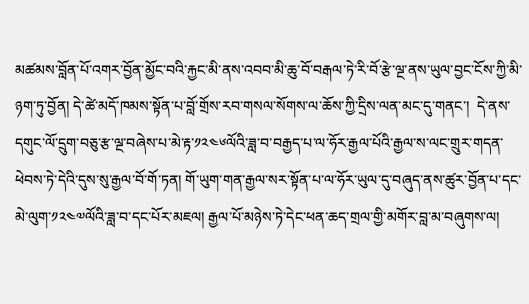མཚམས་བློན་པོ་འགར་བྱོན་མྱོང་བའི་རྐྱང་མི་ནས་འབབ་མི་ཆུ་བོ་བརྒལ་ཏེ་རི་བོ་རྩེ་ལྔ་ནས་ཡུལ་བྱང་ངོས་ཀྱི་མི་ཉག་ཏུ་བྱོན། དེ་ཚེ་མདོ་ཁམས་སྟོན་པ་བློ་གྲོས་རབ་གསལ་སོགས་ལ་ཆོས་ཀྱི་དྲིས་ལན་མང་དུ་གནང་།  དེ་ནས་དགུང་ལོ་དྲུག་བཅུ་རྩ་ལྔ་བཞེས་པ་མེ་རྟ་༡༢༤༦ལོའི་ཟླ་བ་བརྒྱད་པ་ལ་ཧོར་རྒྱལ་པོའི་རྒྱལ་ས་ལང་གྲུར་གདན་ཕེབས་ཏེ་དེའི་དུས་སུ་རྒྱལ་བོ་གོ་ཏན། གོ་ཡུག་གན་རྒྱལ་སར་སྟོན་པ་ལ་ཧོར་ཡུལ་དུ་བཞུད་ནས་ཚུར་བྱོན་པ་དང་མེ་ལུག་༡༢༤༧ལོའི་ཟླ་བ་དང་པོར་མཇལ། རྒྱལ་པོ་མཉེས་ཏེ་དེང་ཕན་ཆད་གྲལ་གྱི་མགོར་བླ་མ་བཞུགས་ལ།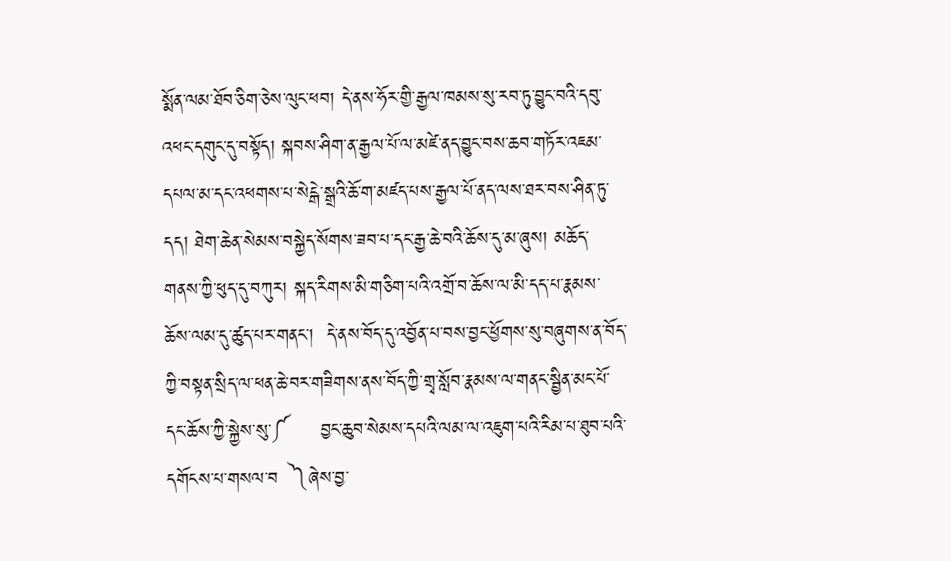སྨོན་ལམ་ཐོབ་ཅིག་ཅེས་ལུང་ཕབ། དེ་ནས་ཧོར་གྱི་རྒྱལ་ཁམས་སུ་རབ་ཏུ་བྱུང་བའི་དབུ་འཕང་དགུང་དུ་བསྟོད། སྐབས་ཤིག་ན་རྒྱལ་པོ་ལ་མཛེ་ནད་བྱུང་བས་ཆབ་གཏོར་འཇམ་དཔལ་མ་དང་འཕགས་པ་སེངྒེ་སྒྲའི་ཆོ་ག་མཛད་པས་རྒྱལ་པོ་ནད་ལས་ཐར་བས་ཤིན་ཏུ་དད། ཐེག་ཆེན་སེམས་བསྐྱེད་སོགས་ཟབ་པ་དང་རྒྱ་ཆེ་བའི་ཆོས་དུ་མ་ཞུས། མཆོད་གནས་ཀྱི་ཕུད་དུ་བཀུར། སྐད་རིགས་མི་གཅིག་པའི་འགྲོ་བ་ཆོས་ལ་མི་དད་པ་རྣམས་ཆོས་ལམ་དུ་ཚུད་པར་གནང་།  དེ་ནས་བོད་དུ་འབྱོན་པ་བས་བྱང་ཕྱོགས་སུ་བཞུགས་ན་བོད་ཀྱི་བསྟན་སྲིད་ལ་ཕན་ཆེ་བར་གཟིགས་ནས་བོད་ཀྱི་གྲྭ་སློབ་རྣམས་ལ་གནང་སྦྱིན་མང་པོ་དང་ཆོས་ཀྱི་སྐྱེས་སུ་༼     བྱང་ཆུབ་སེམས་དཔའི་ལམ་ལ་འཇུག་པའི་རིམ་པ་ཐུབ་པའི་དགོངས་པ་གསལ་བ  ༽ཞེས་བྱ་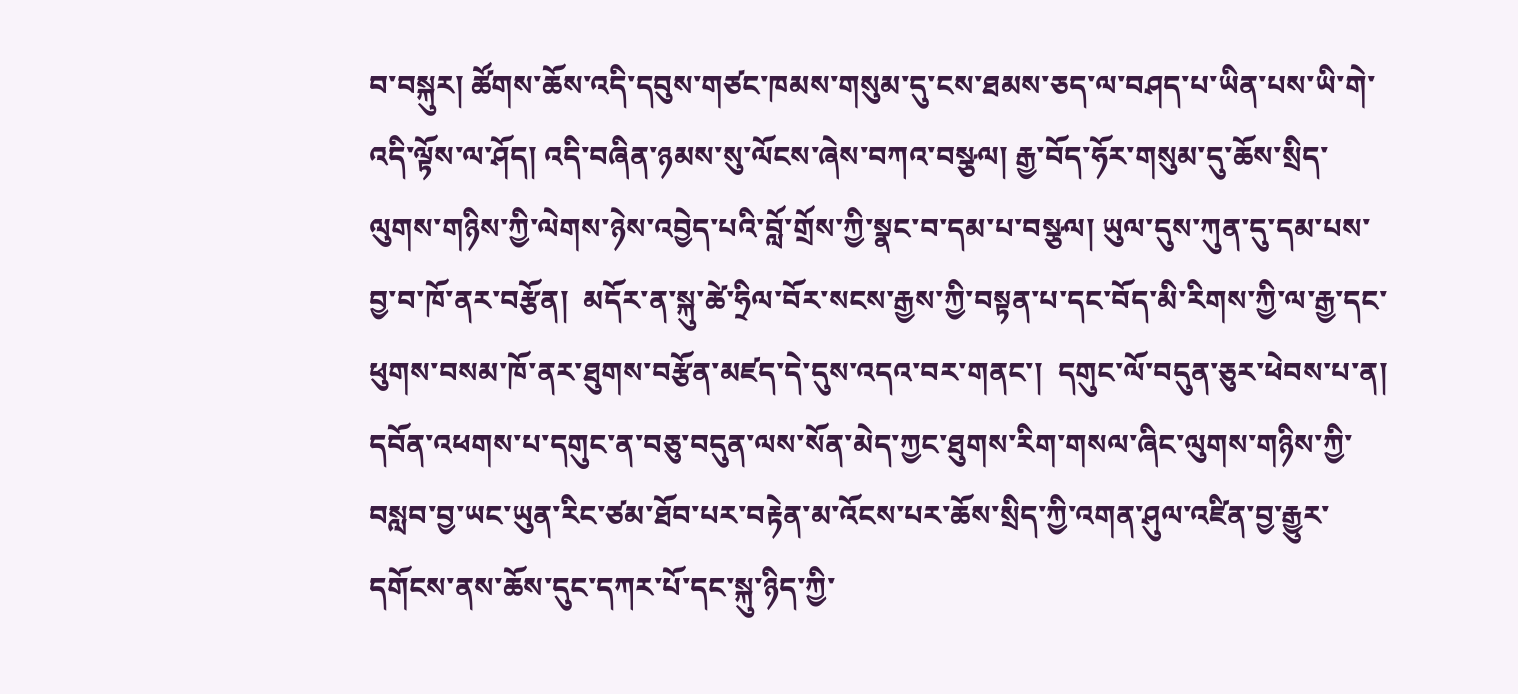བ་བསྐུར། ཚོགས་ཆོས་འདི་དབུས་གཙང་ཁམས་གསུམ་དུ་ངས་ཐམས་ཅད་ལ་བཤད་པ་ཡིན་པས་ཡི་གེ་འདི་ལྟོས་ལ་ཤོད། འདི་བཞིན་ཉམས་སུ་ལོངས་ཞེས་བཀའ་བསྩལ། རྒྱ་བོད་ཧོར་གསུམ་དུ་ཆོས་སྲིད་ལུགས་གཉིས་ཀྱི་ལེགས་ཉེས་འབྱེད་པའི་བློ་གྲོས་ཀྱི་སྣང་བ་དམ་པ་བསྩལ། ཡུལ་དུས་ཀུན་དུ་དམ་པས་བྱ་བ་ཁོ་ནར་བརྩོན།  མདོར་ན་སྐུ་ཚེ་ཧྲིལ་བོར་སངས་རྒྱས་ཀྱི་བསྟན་པ་དང་བོད་མི་རིགས་ཀྱི་ལ་རྒྱ་དང་ཕུགས་བསམ་ཁོ་ནར་ཐུགས་བརྩོན་མཛད་དེ་དུས་འདའ་བར་གནང་།  དགུང་ལོ་བདུན་ཅུར་ཕེབས་པ་ན། དབོན་འཕགས་པ་དགུང་ན་བཅུ་བདུན་ལས་སོན་མེད་ཀྱང་ཐུགས་རིག་གསལ་ཞིང་ལུགས་གཉིས་ཀྱི་བསླབ་བྱ་ཡང་ཡུན་རིང་ཙམ་ཐོབ་པར་བརྟེན་མ་འོངས་པར་ཆོས་སྲིད་ཀྱི་འགན་ཤུལ་འཛིན་བྱ་རྒྱུར་དགོངས་ནས་ཆོས་དུང་དཀར་པོ་དང་སྐུ་ཉིད་ཀྱི་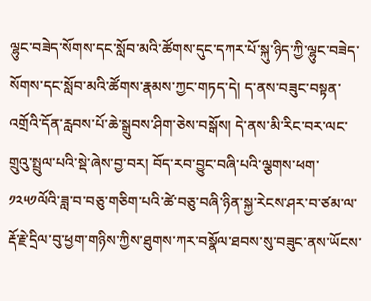ལྷུང་བཟེད་སོགས་དང་སློབ་མའི་ཚོགས་དུང་དཀར་པོ་སྐུ་ཉིད་ཀྱི་ལྷུང་བཟེད་སོགས་དང་སློབ་མའི་ཚོགས་རྣམས་ཀྱང་གཏད་དེ། ད་ནས་བཟུང་བསྟན་འགྲོའི་དོན་རླབས་པོ་ཆེ་སྒྲུབས་ཤིག་ཅེས་བསྒོས། དེ་ནས་མི་རིང་བར་ལང་གྲུའུ་སྤྲུལ་པའི་སྡེ་ཞེས་བྱ་བར། བོད་རབ་བྱུང་བཞི་པའི་ལྕགས་ཕག་༡༢༥༡ལོའི་ཟླ་བ་བཅུ་གཅིག་པའི་ཚེ་བཅུ་བཞི་ཉིན་སྐྱ་རེངས་ཤར་བ་ཙམ་ལ་རྡོ་རྗེ་དྲིལ་བུ་ཕྱག་གཉིས་ཀྱིས་ཐུགས་ཀར་བསྣོལ་ཐབས་སུ་བཟུང་ནས་ཡོངས་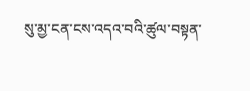སུ་མྱ་ངན་ངས་འདའ་བའི་ཚུལ་བསྟན་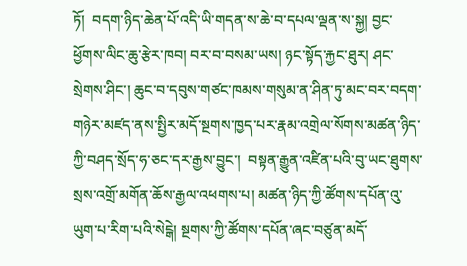ཏོ།  བདག་ཉིད་ཆེན་པོ་འདི་ཡི་གདན་ས་ཆེ་བ་དཔལ་ལྡན་ས་སྐྱ། བྱང་ཕྱོགས་ལིང་ཆུ་རྩེར་ཁབ། བར་བ་བསམ་ཡས། ཉང་སྟོད་རྐྱང་ཐུར། ཤང་སྲེགས་ཤིང་། ཆུང་བ་དབུས་གཙང་ཁམས་གསུམ་ན་ཤིན་ཏུ་མང་བར་བདག་གཉེར་མཛད་ནས་སྤྱིར་མདོ་སྔགས་ཁྱད་པར་རྣམ་འགྲེལ་སོགས་མཚན་ཉིད་ཀྱི་བཤད་སྲོད་ཧ་ཅང་དར་རྒྱས་བྱུང་།  བསྟན་རྒྱུན་འཛིན་པའི་བུ་ཡང་ཐུགས་སྲས་འགྲོ་མགོན་ཆོས་རྒྱལ་འཕགས་པ། མཚན་ཉིད་ཀྱི་ཚོགས་དཔོན་འུ་ཡུག་པ་རིག་པའི་སེངྒེ། སྔགས་ཀྱི་ཚོགས་དཔོན་ཞང་བཙུན་མདོ་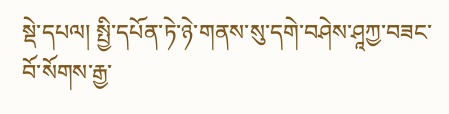སྡེ་དཔལ། སྤྱི་དཔོན་ཏེ་ཉེ་གནས་སུ་དགེ་བཤེས་ཤཱཀྱ་བཟང་བོ་སོགས་རྒྱ་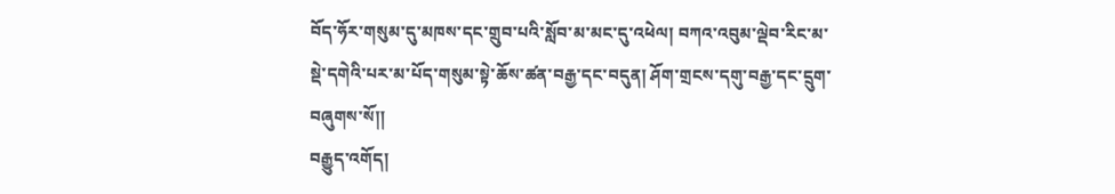བོད་ཧོར་གསུམ་དུ་མཁས་དང་གྲུབ་པའི་སློབ་མ་མང་དུ་འཕེལ། བཀའ་འབུམ་ལྡེབ་རིང་མ་སྡེ་དགེའི་པར་མ་པོད་གསུམ་སྟེ་ཆོས་ཚན་བརྒྱ་དང་བདུན། ཤོག་གྲངས་དགུ་བརྒྱ་དང་དྲུག་བཞུགས་སོ།།
བརྒྱུད་འགོད།